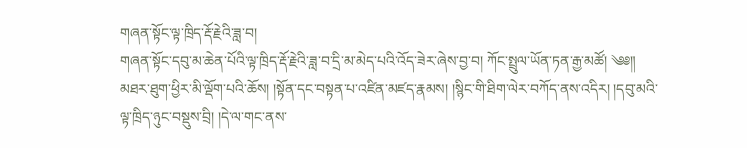གཞན་སྟོང་ལྟ་ཁྲིད་རྡོ་རྗེའི་ཟླ་བ།
གཞན་སྟོང་དབུ་མ་ཆེན་པོའི་ལྟ་ཁྲིད་རྡོ་རྗེའི་ཟླ་བ་དྲི་མ་མེད་པའི་འོད་ཟེར་ཞེས་བྱ་བ། ཀོང་སྤྲུལ་ཡོན་ཏན་རྒྱ་མཚོ། ༄༅༎ མཐར་ཐུག་ཕྱིར་མི་ལྡོག་པའི་ཆོས། །སྟོན་དང་བསྟན་པ་འཛིན་མཛད་རྣམས། །སྙིང་གི་ཐིག་ལེར་བཀོད་ནས་འདིར། །དབུ་མའི་ལྟ་ཁྲིད་ཉུང་བསྡུས་བྲི། །དེ་ལ་གང་ནས་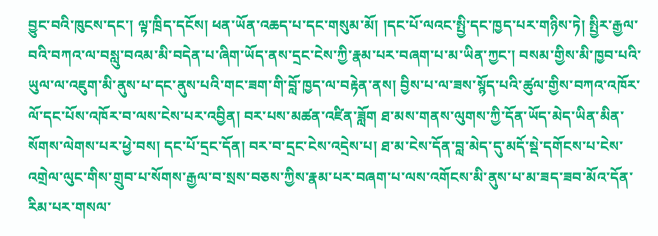བྱུང་བའི་ཁུངས་དང་། ལྟ་ཁྲིད་དངོས། ཕན་ཡོན་འཆད་པ་དང་གསུམ་མོ། །དང་པོ་ལའང་སྤྱི་དང་ཁྱད་པར་གཉིས་ཏེ། སྤྱིར་རྒྱལ་བའི་བཀའ་ལ་བསླུ་བའམ་མི་བདེན་པ་ཞིག་ཡོད་ནས་དྲང་ངེས་ཀྱི་རྣམ་པར་བཞག་པ་མ་ཡིན་ཀྱང་། བསམ་གྱིས་མི་ཁྱབ་པའི་ཡུལ་ལ་འཇུག་མི་ནུས་པ་དང་ནུས་པའི་གང་ཟག་གི་བློ་ཁྱད་ལ་བརྟེན་ནས། བྱིས་པ་ལ་ཟས་སྙོད་པའི་ཚུལ་གྱིས་བཀའ་འཁོར་ལོ་དང་པོས་འཁོར་བ་ལས་ངེས་པར་འབྱིན། བར་པས་མཚན་འཛིན་ཟློག ཐ་མས་གནས་ལུགས་ཀྱི་དོན་ཡོད་མེད་ཡིན་མིན་སོགས་ལེགས་པར་ཕྱེ་བས། དང་པོ་དྲང་དོན། བར་བ་དྲང་ངེས་འདྲེས་པ། ཐ་མ་ངེས་དོན་བླ་མེད་དུ་མདོ་སྡེ་དགོངས་པ་ངེས་འགྲེལ་ལུང་གིས་གྲུབ་པ་སོགས་རྒྱལ་བ་སྲས་བཅས་ཀྱིས་རྣམ་པར་བཞག་པ་ལས་འགོངས་མི་ནུས་པ་མ་ཟད་ཟབ་མོའ་དོན་རིམ་པར་གསལ་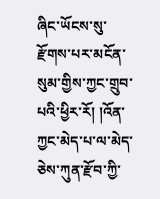ཞིང་ཡོངས་སུ་རྫོགས་པར་མངོན་སུམ་གྱིས་ཀྱང་གྲུབ་པའི་ཕྱིར་རོ། །འོན་ཀྱང་མེད་པ་ལ་མེད་ཅེས་ཀུན་རྫོབ་ཀྱི་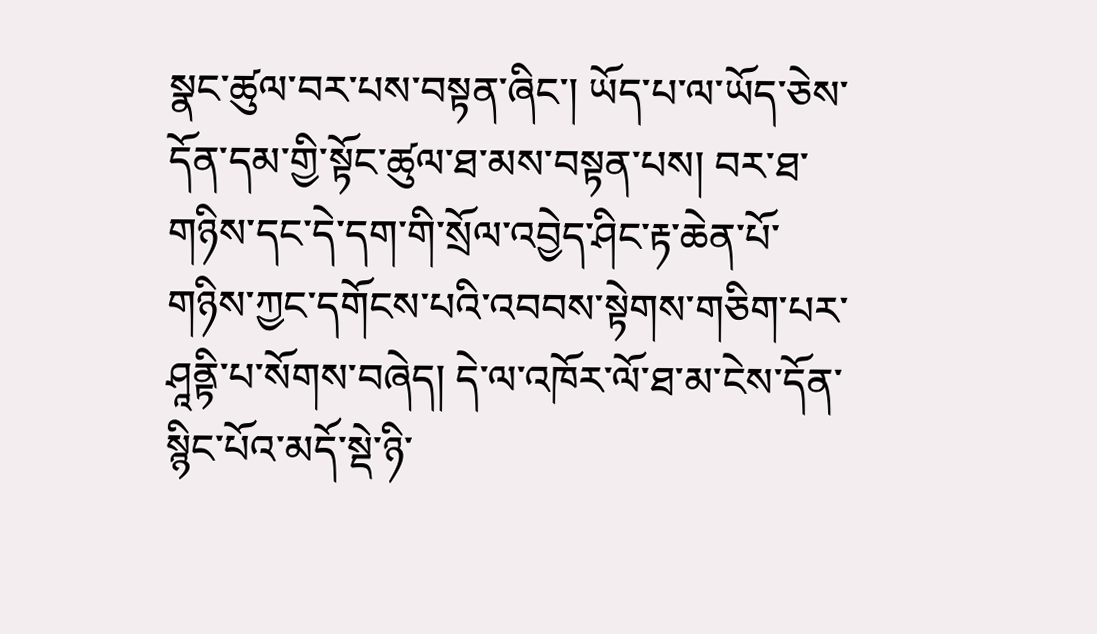སྣང་ཚུལ་བར་པས་བསྟན་ཞིང་། ཡོད་པ་ལ་ཡོད་ཅེས་དོན་དམ་གྱི་སྟོང་ཚུལ་ཐ་མས་བསྟན་པས། བར་ཐ་གཉིས་དང་དེ་དག་གི་སྲོལ་འབྱེད་ཤིང་རྟ་ཆེན་པོ་གཉིས་ཀྱང་དགོངས་པའི་འབབས་སྟེགས་གཅིག་པར་ཤཱནྟི་པ་སོགས་བཞེད། དེ་ལ་འཁོར་ལོ་ཐ་མ་ངེས་དོན་སྙིང་པོའ་མདོ་སྡེ་ཉི་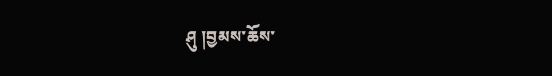ཤུ །བྱམས་ཆོས་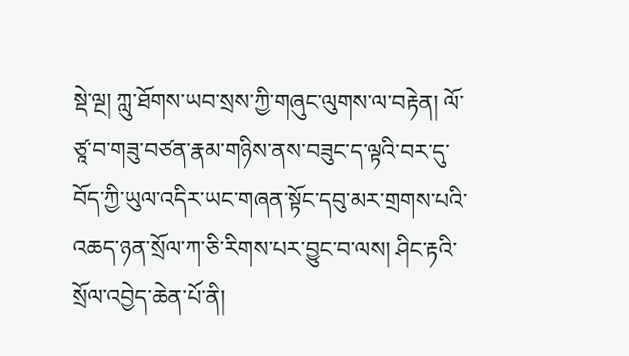སྡེ་ལྔ། ཀླུ་ཐོགས་ཡབ་སྲས་ཀྱི་གཞུང་ལུགས་ལ་བརྟེན། ལོ་ཙཱ་བ་གཟུ་བཙན་རྣམ་གཉིས་ནས་བཟུང་ད་ལྟའི་བར་དུ་བོད་ཀྱི་ཡུལ་འདིར་ཡང་གཞན་སྟོང་དབུ་མར་གྲགས་པའི་འཆད་ཉན་སྲོལ་ཀ་ཅི་རིགས་པར་བྱུང་བ་ལས། ཤིང་རྟའི་སྲོལ་འབྱེད་ཆེན་པོ་ནི།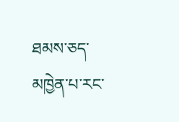ཐམས་ཅད་མཁྱེན་པ་རང་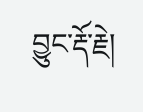བྱུང་རྡོ་རྗེ།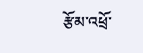རྩོམ་འཕྲོ་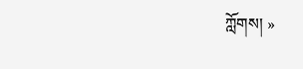ཀློགས། »